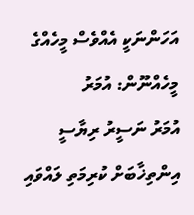އަހަންނަކީ އެއްވެސް މީހެއްގެ މީހެއްނޫން: އުމަރު
އުމަރު ނަސީރު ރިޔާސީ އިންތިޚާބަށް ކުރިމަތި ލައްވައި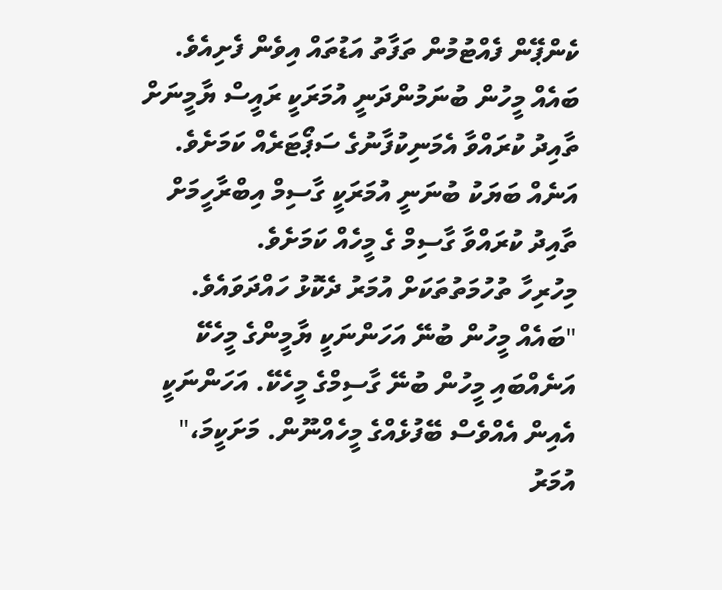ކެންޕޭން ފެއްޓުމުން ތަފާތު އަޑުތައް އިވެން ފެށިއެވެ.
ބައެއް މީހުން ބުނަމުންދަނީ އުމަރަކީ ރައީސް ޔާމީނަށް ތާއިދު ކުރައްވާ އެމަނިކުފާނުގެ ސަޕޯޓަރެއް ކަމަށެވެ. އަނެއް ބަޔަކު ބުނަނީ އުމަރަކީ ގާސިމް އިބްރާހީމަށް ތާއިދު ކުރައްވާ ގާސިމް ގެ މީހެއް ކަމަށެވެ.
މިހުރިހާ ތުހުމަތުތަކަށް އުމަރު ދެކޮޅު ހައްދަވައެވެ. "ބައެއް މީހުން ބުނޭ އަހަންނަކީ ޔާމީންގެ މީހެކޭ އަނެއްބައި މީހުން ބުނޭ ގާސިމްގެ މީހެކޭ. އަހަންނަކީ އެއިން އެއްވެސް ބޭފުޅެއްގެ މީހެއްނޫން. މަށަކީމަ،" އުމަރު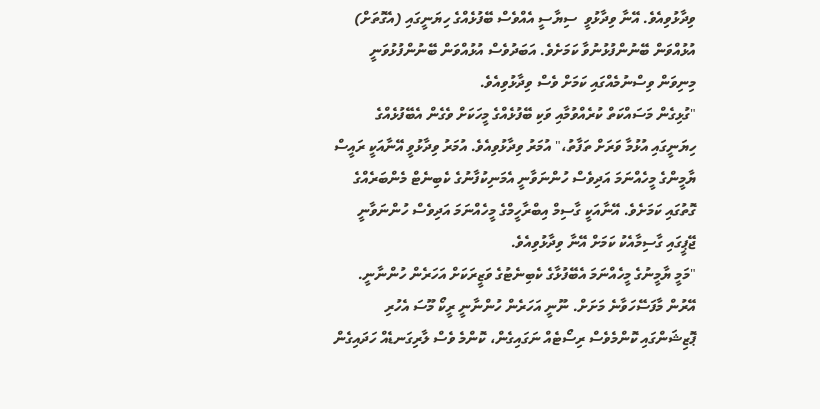ވިދާޅުވިއެވެ. އޭނާ ވިދާޅުވީ  ސިޔާސީ އެއްވެސް ބޭފުޅެއްގެ ހިޔަނީގައި (އެގޮތަށް) އުޅުއްވަން ބޭނުންފުޅުނުވާ ކަމަށެވެ. އަބަދުވެސް އުޅުއްވަން ބޭނުންފުޅުވަނީ މިނިވަން ވިސްނުމެއްގައި ކަމަށް ވެސް ވިދާޅުވިއެވެ.
"ގުޅިގެން މަސައްކަތް ކުރެއްވުމާއި ވަކި ބޭފުޅެއްގެ މީހަކަށް ވެގެން އެބޭފުޅެއްގެ ހިޔަނީގައި އުޅުމާ ވަރަށް ތަފާތު،" އުމަރު ވިދާޅުވިއެވެ. އުމަރު ވިދާޅުވީ އޭނާއަކީ ރައީސް ޔާމީންގެ މީހެއްނަމަ އަދިވެސް ހުންނަވާނީ އެމަނިކުފާނުގެ ކެބިނެޓް މެންބަރެއްގެ ގޮތުގައި ކަމަށެވެ. އޭނާއަކީ ގާސިމް އިބްރާހީމްގެ މީހެއްނަމަ އަދިވެސް ހުންނަވާނީ ޖޭޕީގައި ގާސިމާއެކު ކަމަށް އޭނާ ވިދާޅުވިއެވެ.
"މަމީ ޔާމީނުގެ މީހެއްނަމަ އެބޭފުޅާގެ ކެބިނެޓުގެ ވަޒީރަކަށް އަހަރެން ހުންނާނީ. އޭރުން މާފަސޭހަވާނެ މަށަށް. ނޫނީ އަހަރެން ހުންނާނީ ރީކޯ މޫސަ އެހުރި ޕޮޒިޝަންގައި ކޮންމެވެސް ރިސޯޓެއް ނަގައިގެން، ކޮންމެ ވެސް ލާރިގަނޑެއް ހަދައިގެން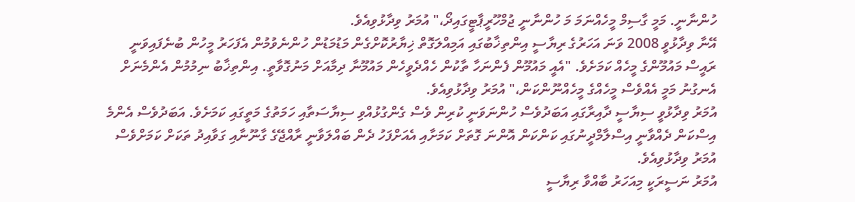ހުންނާނީ. މަމީ ގާސިމް މީހެއްނަމަ މަ ހުންނާނީ ޖުމްހޫރީޕާޓީގައިދޯ،" އުމަރު ވިދާޅުވިއެވެ.
އޭނާ ވިދާޅުވީ 2008 ވަނަ އަހަރުގެ ރިޔާސީ އިންތިޚާބުގައި އަމިއްލަގޮތް ޚިޔާރުކޮށްގެން މަޑުމަޑުން ހުންނެވުމުން އެފަހަރު މީހުން ބުނެފައިވަނީ ރައީސް މައުމޫންގެ މީހެއް ކަމަށެވެ. "އެއީ މައުމޫން ފެންނަހާ ތާކުން ހެއްދެވީހެން މައުމޫނާ ދިމާއަށް މަނުގޮވާތީ. އިންތިޚާބު ނިމުމުން އެންމެނަށް އެނގުނު މަމީ އެއްވެސް މީހެއްގެ މީހެއްނޫންކަން،" އުމަރު ވިދާޅުވިއެވެ.
އުމަރު ވިދާޅުވީ ސިޔާސީ ދާއިރާގައި އަބަދުވެސް ހުންނަވަނީ ކުރިން ވެސް ގެންގުޅުއްވި ސިޔާސަތާއި ހަމަތުގެ މަތީގައި ކަމަށެވެ. އަބަދުވެސް އެންމެ އިސްކަން ދެއްވާނީ އިސްލާމްދީނުގައި ކަންކަން އޮންނަ ގޮތަށް ކަމަށާއި އެއަށްފަހު ދެން ބައްލަވާނީ ރާއްޖޭގެ ގާނޫނާއި ގަވާއިދު ތަކަށް ކަމަށްވެސް އުމަރު ވިދާޅުވިއެވެ.
އުމަރު ނަސީރަކީ މިއަހަރު ބާއްވާ ރިޔާސީ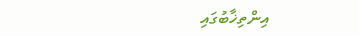އިންތިޚާބުގައި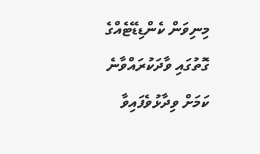މިނިވަން ކެންޑިޑޭޓެއްގެ ގޮތުގައި ވާދަކުރައްވާނެ ކަމަށް ވިދާޅުވެފައިވާ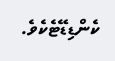ކެންޑިޑޭޓެކެވެ.